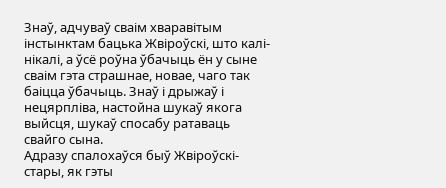Знаў, адчуваў сваім хваравітым інстынктам бацька Жвіроўскі, што калі-нікалі, а ўсё роўна ўбачыць ён у сыне сваім гэта страшнае, новае, чаго так баіцца ўбачыць. Знаў і дрыжаў і нецярпліва, настойна шукаў якога выйсця, шукаў спосабу ратаваць свайго сына.
Адразу спалохаўся быў Жвіроўскі-стары, як гэты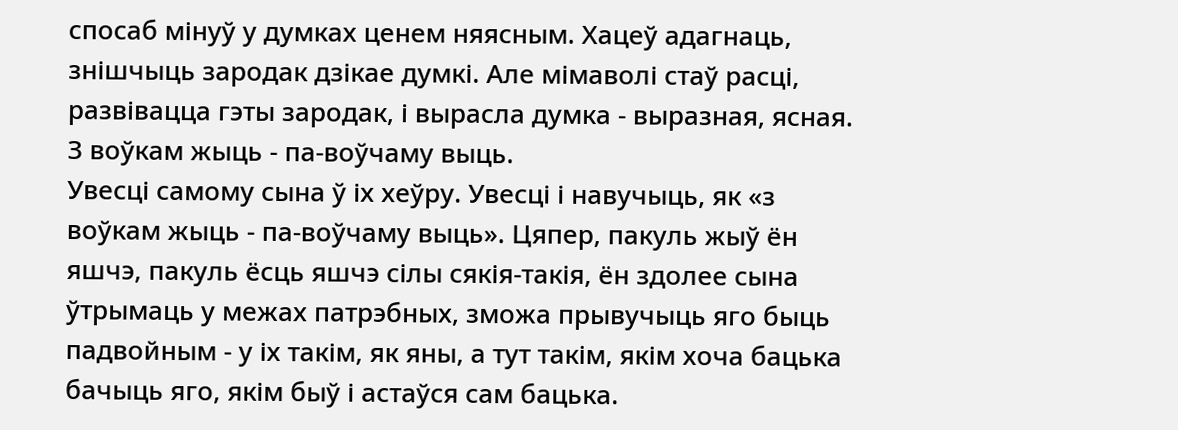спосаб мінуў у думках ценем няясным. Хацеў адагнаць, знішчыць зародак дзікае думкі. Але мімаволі стаў расці, развівацца гэты зародак, і вырасла думка - выразная, ясная.
З воўкам жыць - па-воўчаму выць.
Увесці самому сына ў іх хеўру. Увесці і навучыць, як «з воўкам жыць - па-воўчаму выць». Цяпер, пакуль жыў ён яшчэ, пакуль ёсць яшчэ сілы сякія-такія, ён здолее сына ўтрымаць у межах патрэбных, зможа прывучыць яго быць падвойным - у іх такім, як яны, а тут такім, якім хоча бацька бачыць яго, якім быў і астаўся сам бацька.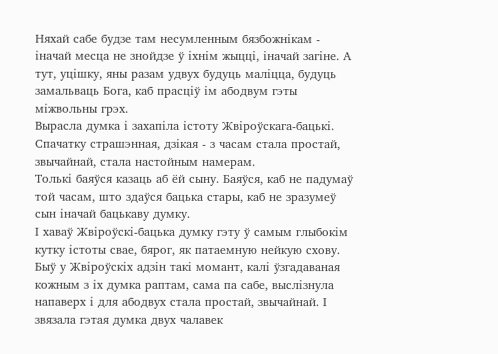Няхай сабе будзе там несумленным бязбожнікам - іначай месца не знойдзе ў іхнім жыцці, іначай загіне. А тут, уцішку, яны разам удвух будуць маліцца, будуць замальваць Бога, каб прасціў ім абодвум гэты міжвольны грэх.
Вырасла думка і захапіла істоту Жвіроўскага-бацькі. Спачатку страшэнная, дзікая - з часам стала простай, звычайнай, стала настойным намерам.
Толькі баяўся казаць аб ёй сыну. Баяўся, каб не падумаў той часам, што здаўся бацька стары, каб не зразумеў сын іначай бацькаву думку.
І хаваў Жвіроўскі-бацька думку гэту ў самым глыбокім кутку істоты свае, бярог, як патаемную нейкую схову.
Быў у Жвіроўскіх адзін такі момант, калі ўзгадаваная кожным з іх думка раптам, сама па сабе, выслізнула напаверх і для абодвух стала простай, звычайнай. І звязала гэтая думка двух чалавек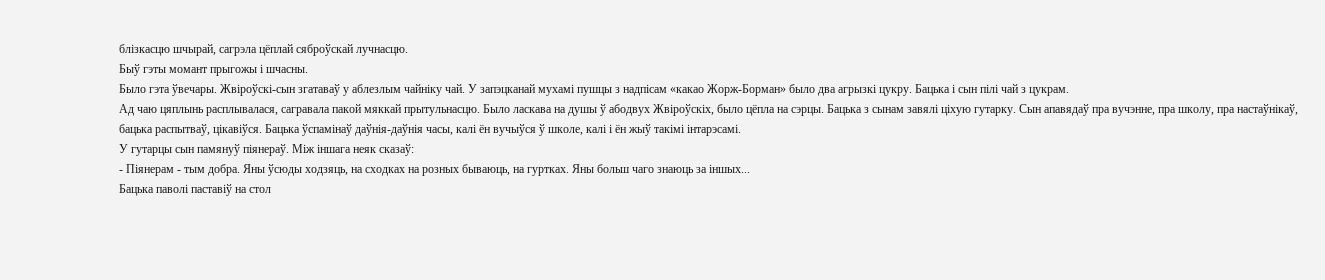блізкасцю шчырай, сагрэла цёплай сяброўскай лучнасцю.
Быў гэты момант прыгожы і шчасны.
Было гэта ўвечары. Жвіроўскі-сын згатаваў у аблезлым чайніку чай. У запэцканай мухамі пушцы з надпісам «какао Жорж-Борман» было два агрызкі цукру. Бацька і сын пілі чай з цукрам.
Ад чаю цяплынь расплывалася, сагравала пакой мяккай прытульнасцю. Было ласкава на душы ў абодвух Жвіроўскіх, было цёпла на сэрцы. Бацька з сынам завялі ціхую гутарку. Сын апавядаў пра вучэнне, пра школу, пра настаўнікаў, бацька распытваў, цікавіўся. Бацька ўспамінаў даўнія-даўнія часы, калі ён вучыўся ў школе, калі і ён жыў такімі інтарэсамі.
У гутарцы сын памянуў піянераў. Між іншага неяк сказаў:
- Піянерам - тым добра. Яны ўсюды ходзяць, на сходках на розных бываюць, на гуртках. Яны больш чаго знаюць за іншых...
Бацька паволі паставіў на стол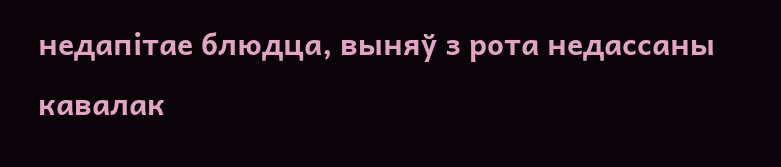недапітае блюдца, выняў з рота недассаны кавалак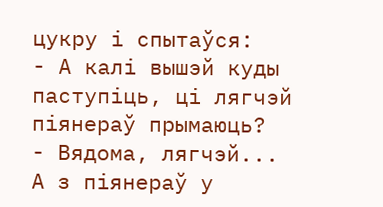цукру і спытаўся:
- А калі вышэй куды паступіць, ці лягчэй піянераў прымаюць?
- Вядома, лягчэй... А з піянераў у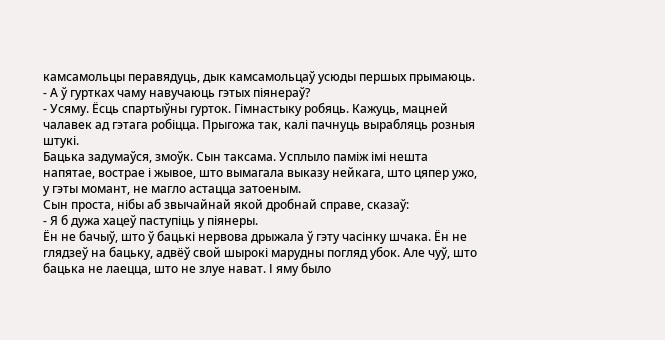камсамольцы перавядуць, дык камсамольцаў усюды першых прымаюць.
- А ў гуртках чаму навучаюць гэтых піянераў?
- Усяму. Ёсць спартыўны гурток. Гімнастыку робяць. Кажуць, мацней чалавек ад гэтага робіцца. Прыгожа так, калі пачнуць вырабляць розныя штукі.
Бацька задумаўся, змоўк. Сын таксама. Усплыло паміж імі нешта напятае, вострае і жывое, што вымагала выказу нейкага, што цяпер ужо, у гэты момант, не магло астацца затоеным.
Сын проста, нібы аб звычайнай якой дробнай справе, сказаў:
- Я б дужа хацеў паступіць у піянеры.
Ён не бачыў, што ў бацькі нервова дрыжала ў гэту часінку шчака. Ён не глядзеў на бацьку, адвёў свой шырокі марудны погляд убок. Але чуў, што бацька не лаецца, што не злуе нават. І яму было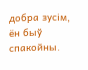добра зусім, ён быў спакойны.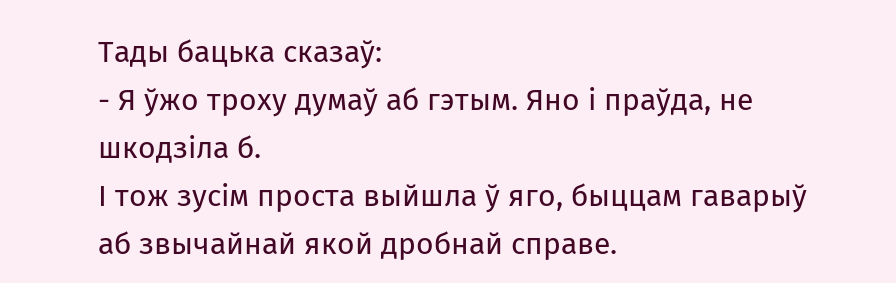Тады бацька сказаў:
- Я ўжо троху думаў аб гэтым. Яно і праўда, не шкодзіла б.
І тож зусім проста выйшла ў яго, быццам гаварыў аб звычайнай якой дробнай справе.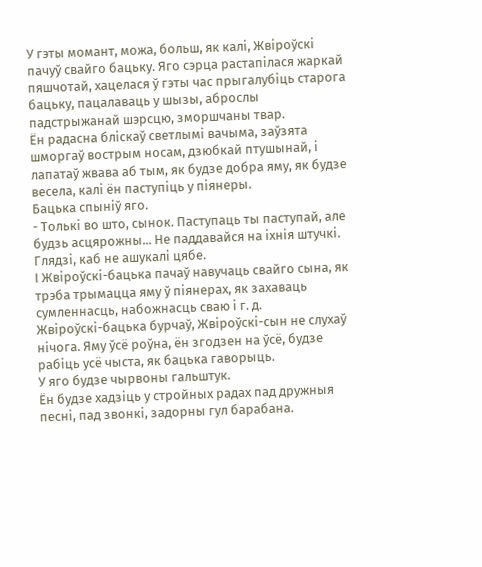У гэты момант, можа, больш, як калі, Жвіроўскі пачуў свайго бацьку. Яго сэрца растапілася жаркай пяшчотай, хацелася ў гэты час прыгалубіць старога бацьку, пацалаваць у шызы, аброслы падстрыжанай шэрсцю, зморшчаны твар.
Ён радасна бліскаў светлымі вачыма, заўзята шморгаў вострым носам, дзюбкай птушынай, і лапатаў жвава аб тым, як будзе добра яму, як будзе весела, калі ён паступіць у піянеры.
Бацька спыніў яго.
- Толькі во што, сынок. Паступаць ты паступай, але будзь асцярожны... Не паддавайся на іхнія штучкі. Глядзі, каб не ашукалі цябе.
І Жвіроўскі-бацька пачаў навучаць свайго сына, як трэба трымацца яму ў піянерах, як захаваць сумленнасць, набожнасць сваю і г. д.
Жвіроўскі-бацька бурчаў, Жвіроўскі-сын не слухаў нічога. Яму ўсё роўна, ён згодзен на ўсё, будзе рабіць усё чыста, як бацька гаворыць.
У яго будзе чырвоны гальштук.
Ён будзе хадзіць у стройных радах пад дружныя песні, пад звонкі, задорны гул барабана.